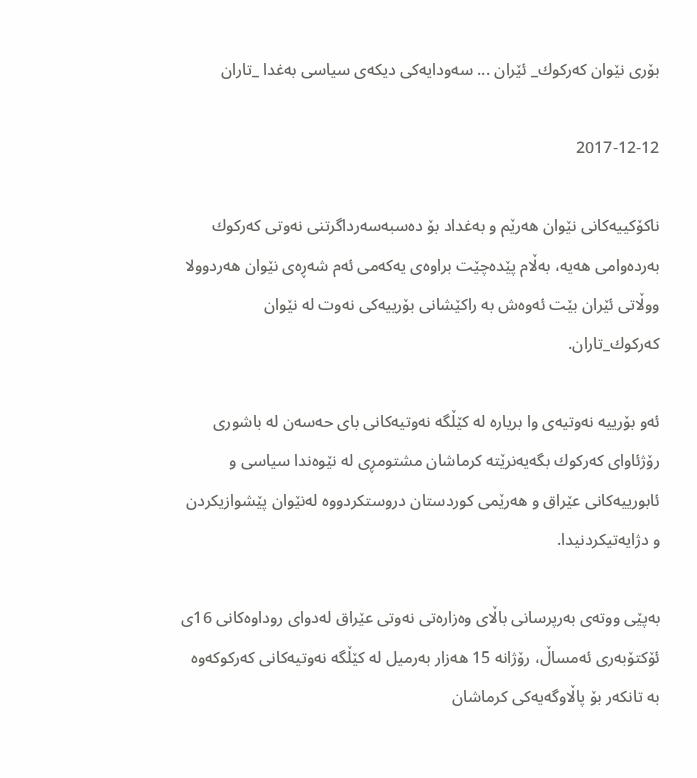بۆری نێوان كه‌ركوك_ ئێران ... سه‌ودایه‌كی دیكه‌ی سیاسی بەغدا _تاران

2017-12-12

ناكۆكییه‌كانی نێوان هه‌رێم و به‌غداد بۆ ده‌سبه‌سه‌رداگرتنی نه‌وتی كه‌ركوك به‌رده‌وامی هه‌یه‌، به‌ڵام پێده‌چێت براوه‌ی یه‌كه‌می ئه‌م شه‌ڕه‌ی نێوان هه‌ردوولا ووڵاتی ئێران بێت ئه‌وه‌ش به‌ راكێشانی بۆرییه‌كی نه‌وت له‌ نێوان كه‌ركوك_تاران.

ئه‌و بۆرییه‌ نه‌وتیه‌ی وا بریاره‌ له‌ كێڵگه‌ نه‌وتیه‌كانی بای حه‌سه‌ن له‌‌ باشوری رۆژئاوای كه‌ركوك بگه‌یه‌نرێته‌ كرماشان مشتومڕی له‌ نێوه‌ندا سیاسی و ئابورییه‌كانی عێراق و هه‌رێمی كوردستان دروستكردووه‌ له‌نێوان پێشوازیكردن و دژایه‌تیكردنیدا.

به‌پێی ووته‌ی به‌رپرسانی باڵای وه‌زاره‌تی نه‌وتی عێراق له‌دوای روداوه‌كانی 16ی ئۆكتۆبه‌ری ئه‌مساڵ، رۆژانه‌ 15 هه‌زار به‌رمیل له‌ كێڵگه‌ نه‌وتیه‌كانی كه‌ركوكه‌وه‌ به‌ تانكه‌ر بۆ پاڵاوگه‌یه‌كی كرماشان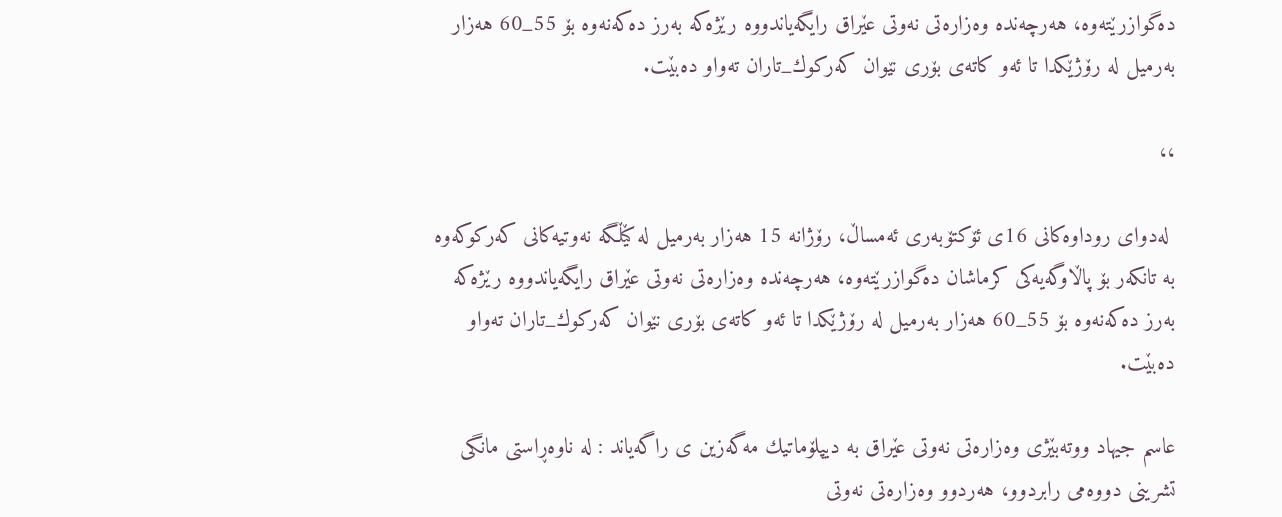ده‌گوازرێته‌وه‌، هه‌رچه‌نده‌ وه‌زاره‌تی نه‌وتی عێراق رایگه‌یاندووه‌ رێژه‌كه‌ به‌رز ده‌كه‌نه‌وه‌ بۆ 55_60 هه‌زار به‌رمیل له‌ رۆژێكدا تا ئه‌و كاته‌ی بۆری نێوان كه‌ركوك_تاران ته‌واو ده‌بێت.

،،

 له‌دوای روداوه‌كانی 16ی ئۆكتۆبه‌ری ئه‌مساڵ، رۆژانه‌ 15 هه‌زار به‌رمیل له‌ كێڵگه‌ نه‌وتیه‌كانی كه‌ركوكه‌وه‌ به‌ تانكه‌ر بۆ پاڵاوگه‌یه‌كی كرماشان ده‌گوازرێته‌وه‌، هه‌رچه‌نده‌ وه‌زاره‌تی نه‌وتی عێراق رایگه‌یاندووه‌ رێژه‌كه‌ به‌رز ده‌كه‌نه‌وه‌ بۆ 55_60 هه‌زار به‌رمیل له‌ رۆژێكدا تا ئه‌و كاته‌ی بۆری نێوان كه‌ركوك_تاران ته‌واو ده‌بێت.

عاسم جیهاد ووته‌بێژی وه‌زاره‌تی نه‌وتی عێراق به‌ دیپلۆماتیك مه‌گه‌زین ی راگه‌یاند : له‌ ناوه‌ڕاستی مانگی تشرینی دووه‌می رابردوو، هه‌ردوو وه‌زاره‌تی نه‌وتی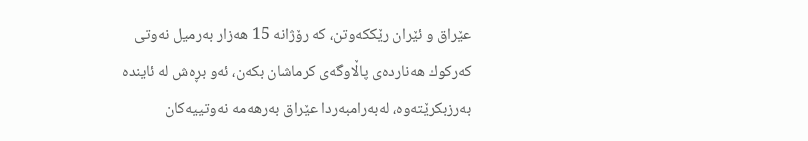عێراق و ئێران رێككه‌وتن، كه‌ رۆژانه‌ 15 هه‌زار به‌رمیل نه‌وتی كه‌ركوك هه‌نارده‌ی پاڵاوگه‌ی كرماشان بكه‌ن، ئه‌و بڕه‌ش له‌ ئاینده‌ به‌رزبكرێته‌وه‌، له‌به‌رامبه‌ردا عێراق به‌رهه‌مە نه‌وتییه‌كان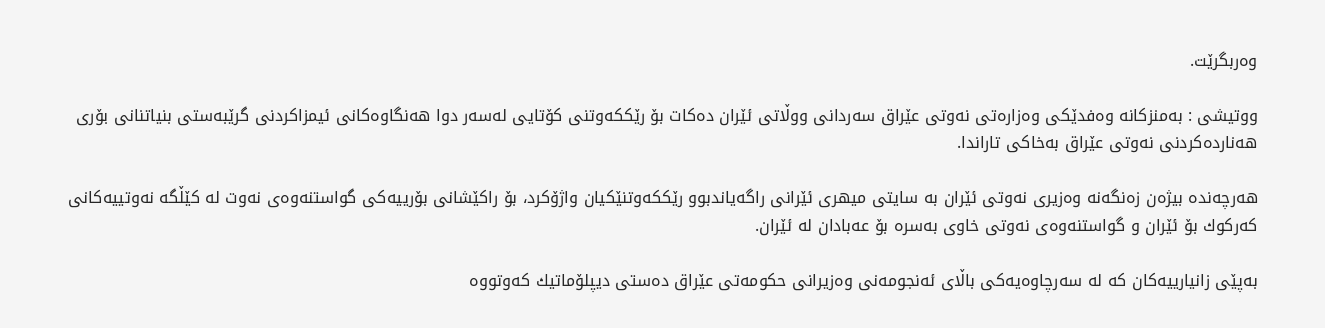وه‌ربگرێت.

ووتیشی : به‌منزكانه‌ وه‌فدێكی وه‌زاره‌تی نه‌وتی عێراق سه‌ردانی ووڵاتی ئێران ده‌كات بۆ رێككه‌وتنی كۆتایی له‌سه‌ر دوا هه‌نگاوه‌كانی ئیمزاكردنی گرێبه‌ستی بنیاتنانی بۆری هه‌نارده‌كردنی نه‌وتی عێراق به‌خاكی تاراندا.

هه‌رچه‌نده‌ بیژه‌ن زه‌نگه‌نه‌ وه‌زیری نه‌وتی ئێران به‌ سایتی میهری ئێرانی راگه‌یاندبوو رێككه‌وتنێكیان واژۆكرد، بۆ راكێشانی بۆرییه‌كی گواستنه‌وه‌ی نه‌وت له‌ كێڵگه‌ نه‌وتییه‌كانی كه‌ركوك بۆ ئێران و گواستنه‌وه‌ی نه‌وتی خاوی به‌سره‌ بۆ عه‌بادان له‌ ئێران.

به‌پێی زانیارییه‌كان كه‌ له‌ سه‌رچاوه‌یه‌كی باڵای ئه‌نجومه‌نی وه‌زیرانی حكومه‌تی عێراق ده‌ستی دیپلۆماتیك كه‌وتووه‌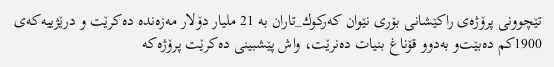تێچوونی پرۆژه‌ی راكێشانی بۆری نێوان كه‌ركوك_تاران به‌ 21 ملیار دۆلار مه‌زه‌نده‌ ده‌كرێت ‌و درێژییه‌كه‌ی 1900كم ده‌بێت‌و به‌دوو قۆناغ بنیات ده‌نرێت، واش پێشبینی ده‌كرێت پرۆژه‌كه‌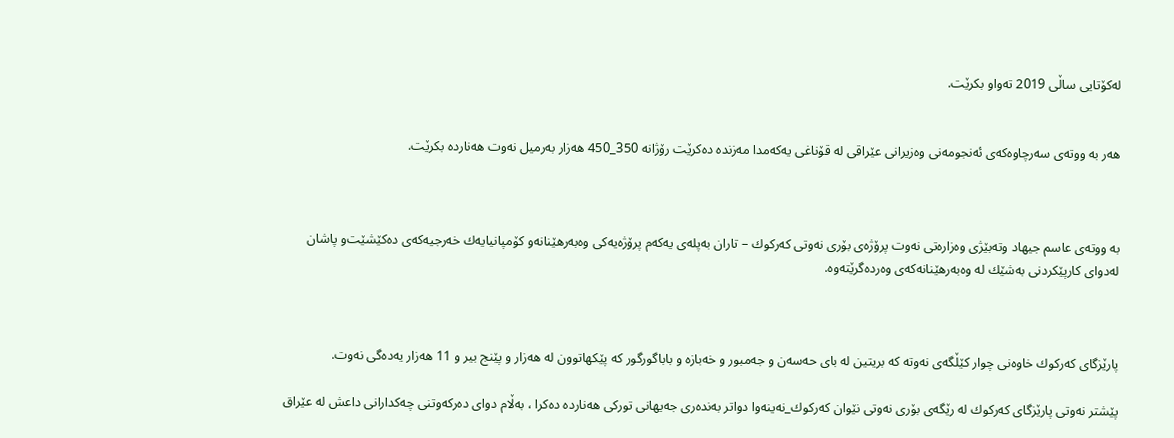له‌كۆتایی ساڵی 2019 ته‌واو بكرێت.


هه‌ر به‌‌ ووته‌ی سه‌رچاوه‌كه‌ی ئه‌نجومه‌نی وه‌زیرانی عێراقی له‌ قۆناغی یه‌كه‌مدا مه‌زنده‌ ده‌كرێت رۆژانه‌ 350_450 هه‌زار به‌رمیل نه‌وت هه‌نارده‌ بكرێت.



به‌ ووته‌ی عاسم جیهاد وته‌بێژی وه‌زاره‌تی نه‌وت پرۆژه‌ی بۆری نه‌وتی كه‌ركوك – تاران به‌پله‌ی یه‌كه‌م پرۆژه‌یه‌كی وه‌به‌رهێنانه‌‌و كۆمپانیایه‌ك خه‌رجیه‌كه‌ی ده‌كێشێت‌و پاشان له‌دوای كارپێكردنی به‌شێك له‌ وه‌به‌رهێنانه‌كه‌ی وه‌رده‌گرێته‌وه‌.



پارێزگای كه‌ركوك خاوه‌نی چوار كێڵگه‌ی نه‌وته‌ كه‌ بریتین له‌ بای حه‌سه‌ن و جه‌مبور و خه‌بازه‌ و باباگورگور كه‌ پێكهاتوون له‌ هه‌زار و پێنج بیر و 11 هه‌زار یه‌ده‌گی نه‌وت.

پێشتر نه‌وتی پارێزگای كه‌ركوك له‌ رێگه‌ی بۆری نه‌وتی نێوان كه‌ركوك_نه‌ینه‌وا دواتر به‌نده‌ری جه‌یهانی توركی هه‌نارده‌ ده‌كرا ، به‌ڵام دوای ده‌ركه‌وتنی چه‌كدارانی داعش له‌ عێراق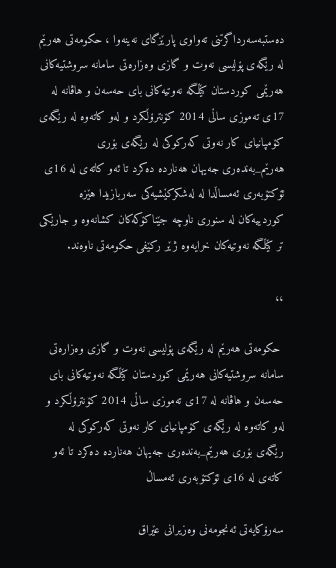ده‌ستبه‌سه‌رداگرتنی ته‌واوی پارێزگای نه‌ینه‌وا ، حكومه‌تی هه‌رێم له‌ رێگه‌ی پۆلیسی نه‌وت و گازی وه‌زاره‌تی سامانه‌ سروشتیه‌كانی هه‌رێمی كوردستان كێڵگه‌ نه‌وتیه‌كانی بای حه‌سه‌ن و هاڤانه‌ له‌ 17ی ته‌موزی ساڵی 2014 كۆنترۆڵكرد و له‌و كاته‌وه‌ له‌ رێگه‌ی كۆمپانیای كار نه‌وتی كه‌ركوكی له‌ رێگه‌ی بۆری هه‌رێم_به‌نده‌ری جه‌یهان هه‌نارده‌ ده‌كرد تا ئه‌و كاته‌ی له‌ 16ی ئۆكتۆبه‌ری ئه‌مساڵدا له‌ له‌شكركێشیه‌كی سه‌ربازیدا هێزه‌ كوردییه‌كان له‌ سنوری ناوچه‌ جێناكۆكه‌كان كشانه‌وه‌ و جارێكی تر كێڵگه‌ نه‌وتیه‌كان خرایه‌وه‌ ژێر ركێفی حكومه‌تی ناوه‌ند.

،،

 حكومه‌تی هه‌رێم له‌ رێگه‌ی پۆلیسی نه‌وت و گازی وه‌زاره‌تی سامانه‌ سروشتیه‌كانی هه‌رێمی كوردستان كێڵگه‌ نه‌وتیه‌كانی بای حه‌سه‌ن و هاڤانه‌ له‌ 17ی ته‌موزی ساڵی 2014 كۆنترۆڵكرد و له‌و كاته‌وه‌ له‌ رێگه‌ی كۆمپانیای كار نه‌وتی كه‌ركوكی له‌ رێگه‌ی بۆری هه‌رێم_به‌نده‌ری جه‌یهان هه‌نارده‌ ده‌كرد تا ئه‌و كاته‌ی له‌ 16ی ئۆكتۆبه‌ری ئه‌مساڵ

سه‌رۆكایه‌تی ئه‌نجومه‌نی وه‌زیرانی عێراق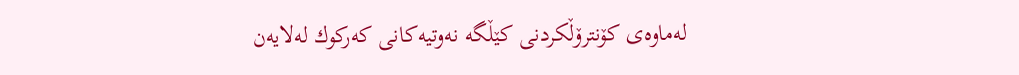له‌ماوه‌ی كۆنترۆڵكردنی كێڵگه‌ نه‌وتیه‌كانی كه‌ركوك له‌لایه‌ن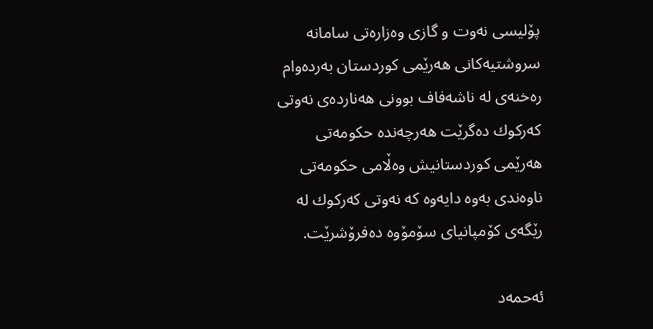پۆلیسی نه‌وت و گازی وه‌زاره‌تی سامانه‌ سروشتیه‌كانی هه‌رێمی كوردستان به‌رده‌وام ره‌خنه‌ی له‌ ناشه‌فاف بوونی هه‌نارده‌ی نه‌وتی كه‌ركوك ده‌گرێت هه‌رچه‌نده‌ حكومه‌تی هه‌رێمی كوردستانیش وه‌ڵامی حكومه‌تی ناوه‌ندی به‌وه‌ دایه‌وه‌ كه‌ نه‌وتی كه‌ركوك له‌ رێگه‌ی كۆمپانیای سۆمۆوه‌ ده‌فرۆشرێت.

ئه‌حمه‌د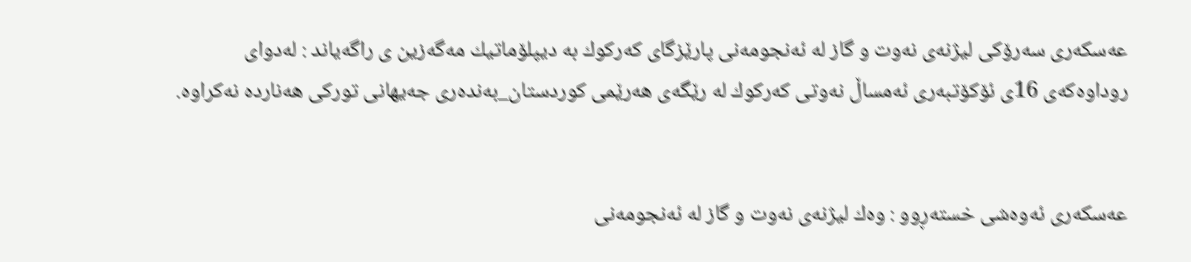عه‌سكه‌ری سه‌رۆكی لیژنه‌ی نه‌وت و گاز له‌ ئه‌نجومه‌نی پارێزگای كه‌ركوك به‌ دیپلۆماتیك مه‌گه‌زین ی راگه‌یاند : له‌دوای روداوه‌كه‌ی 16ی ئۆكۆتبه‌ری ئه‌مساڵ نه‌وتی كه‌ركوك له‌ رێگه‌ی هه‌رێمی كوردستان_به‌نده‌ری جه‌یهانی توركی هه‌نارده‌ نه‌كراوه‌.


عه‌سكه‌ری ئه‌وه‌شی خسته‌ڕوو : وه‌ك لیژنه‌ی نه‌وت و گاز له‌ ئه‌نجومه‌نی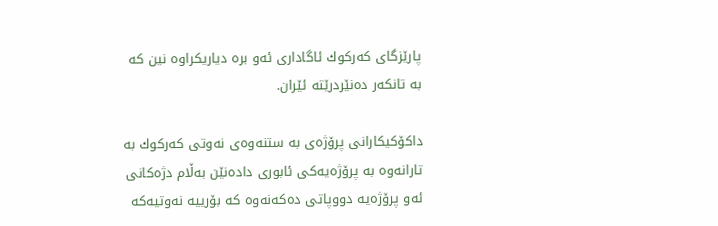پارێزگای كه‌ركوك ئاگاداری ئه‌و بره‌ دیاریكراوه‌ نین كه‌ به‌ تانكه‌ر ده‌نێردرێته‌ ئێران.

داكۆكیكارانی پرۆژه‌ی به‌ ستنه‌وه‌ی نه‌وتی كه‌ركوك به‌ تارانه‌وه‌ به‌ پرۆژه‌یه‌كی ئابوری داده‌نێن به‌ڵام دژه‌كانی ئه‌و پرۆژه‌یه‌ دووپاتی ده‌كه‌نه‌وه‌ كه‌ بۆرییه‌ نه‌وتیه‌كه‌‌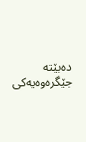ده‌بێته‌ جێگره‌وه‌یه‌كی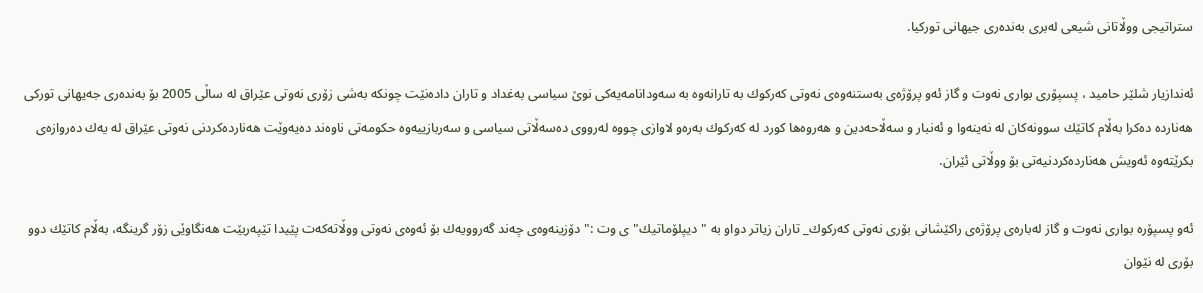ستراتیجی ووڵاتانی شیعی له‌بری به‌نده‌ری جیهانی توركیا.

ئه‌ندازیار شلێر حامید ، پسپۆری بواری نه‌وت و گاز ئه‌و پرۆژه‌ی به‌ستنه‌وه‌ی نه‌وتی كه‌ركوك به‌ تارانه‌وه‌ به‌ سه‌ودانامه‌یه‌كی نوێ سیاسی به‌غداد و تاران داده‌نێت چونكه‌ به‌شی زۆری نه‌وتی عێراق له‌ ساڵی 2005 بۆ به‌نده‌ری جه‌یهانی توركی هه‌نارده‌ ده‌كرا به‌ڵام ‌كاتێك سوونه‌كان له‌ نه‌ینه‌وا و ئه‌نبار و سه‌ڵاحه‌دین و هه‌روه‌ها كورد له‌ كه‌ركوك به‌ره‌و لاوازی چووه‌ له‌رووی ده‌سه‌ڵاتی سیاسی و سه‌ربازییه‌وه‌ حكومه‌تی ناوه‌ند ده‌یه‌وێت هه‌نارده‌كردنی نه‌وتی عێراق له‌ یه‌ك ده‌روازه‌ی بكرێته‌وه‌ ئه‌ویش هه‌نارده‌كردنیه‌تی بۆ ووڵاتی ئێران.

ئه‌و پسپۆره‌ بواری نه‌وت و گاز له‌باره‌ی پرۆژه‌ی راكێشانی بۆری نه‌وتی كه‌ركوك_ تاران زیاتر دواو به‌ "دیپلۆماتیك"ی وت :" دۆزینه‌وه‌ی چه‌ند گه‌روویه‌ك بۆ ئه‌وه‌ی نه‌وتی ووڵاته‌كه‌ت پێیدا تێپه‌ربێت هه‌نگاوێی زۆر گرینگه‌، به‌ڵام كاتێك دوو بۆری له‌ نێوان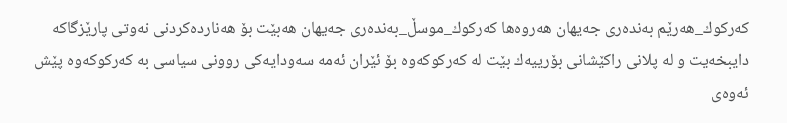كه‌ركوك_هه‌رێم به‌نده‌ری جه‌یهان هه‌روه‌ها كه‌ركوك_موسڵ_به‌نده‌ری جه‌یهان هه‌بێت بۆ‌ هه‌نارده‌كردنی نه‌وتی پارێزگاكه‌ دایبخه‌یت و له‌ پلانی راكێشانی بۆرییه‌ك بێت له‌ كه‌ركوكه‌وه‌ بۆ ئێران ئه‌مه‌ سه‌ودایه‌كی روونی سیاسی به‌ كه‌ركوكه‌وه‌ پێش ئه‌وه‌ی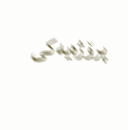پرۆژه‌یه‌كی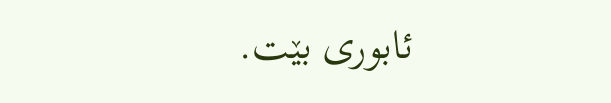ئابوری بێت.